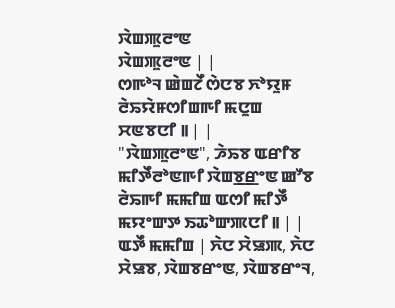ꯋꯥꯡꯄꯨꯂꯦꯟ
ꯋꯥꯡꯄꯨꯂꯦꯟ | |
ꯁꯒꯣꯜ ꯀꯥꯡꯖꯩ ꯁꯥꯅꯕ ꯈꯣꯌꯨꯝ ꯂꯥꯢꯌꯥꯝꯁꯤꯡꯒꯤ ꯃꯅꯨꯡ ꯆꯟꯕꯅꯤ ꯫ | |
"ꯋꯥꯡꯄꯨꯂꯦꯟ", ꯍꯥꯢꯕ ꯑꯔꯤꯕ ꯃꯤꯇꯩꯂꯣꯟꯒꯤ ꯋꯥꯡꯕ꯭ꯔꯦꯟ ꯀꯧꯕ ꯂꯥꯢꯒꯤ ꯃꯃꯤꯡ ꯑꯁꯤ ꯃꯤꯇꯩ ꯃꯌꯦꯛꯇ ꯏꯊꯣꯛꯄꯅꯤ ꯫ | |
ꯑꯇꯩ ꯃꯃꯤꯡ | ꯈꯥꯅ ꯆꯥꯎꯄ, ꯈꯥꯅ ꯆꯥꯎꯕ, ꯋꯥꯡꯕꯔꯦꯟ, ꯋꯥꯡꯕꯔꯦꯜ,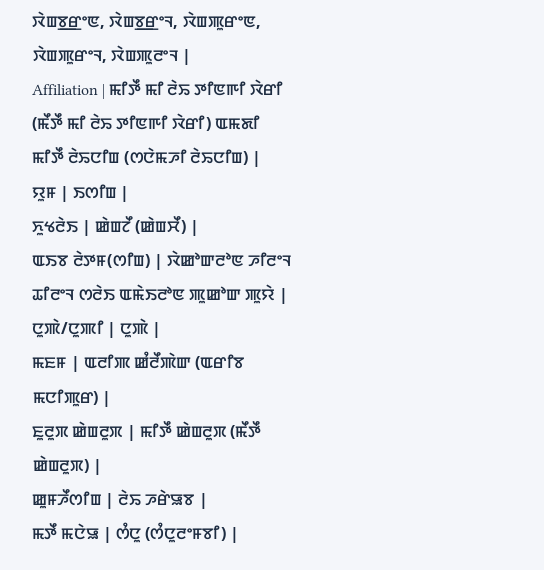ꯋꯥꯡꯕ꯭ꯔꯦꯟ, ꯋꯥꯡꯕ꯭ꯔꯦꯜ, ꯋꯥꯡꯄꯨꯔꯦꯟ, ꯋꯥꯡꯄꯨꯔꯦꯜ, ꯋꯥꯡꯄꯨꯂꯦꯜ |
Affiliation | ꯃꯤꯇꯩ ꯃꯤ ꯂꯥꯢ ꯇꯤꯟꯒꯤ ꯋꯥꯔꯤ (ꯃꯩꯇꯩ ꯃꯤ ꯂꯥꯢ ꯇꯤꯟꯒꯤ ꯋꯥꯔꯤ) ꯑꯃꯗꯤ ꯃꯤꯇꯩ ꯂꯥꯢꯅꯤꯡ (ꯁꯅꯥꯃꯍꯤ ꯂꯥꯢꯅꯤꯡ) |
ꯌꯨꯝ | ꯏꯁꯤꯡ |
ꯈꯨꯠꯂꯥꯏ | ꯀꯥꯡꯖꯩ (ꯀꯥꯡꯆꯩ) |
ꯑꯏꯕ ꯂꯥꯇꯝ(ꯁꯤꯡ) | ꯋꯥꯀꯣꯛꯂꯣꯟ ꯍꯤꯂꯦꯜ ꯊꯤꯂꯦꯜ ꯁꯂꯥꯏ ꯑꯃꯥꯏꯂꯣꯟ ꯄꯨꯀꯣꯛ ꯄꯨꯌꯥ |
ꯅꯨꯄꯥ/ꯅꯨꯄꯤ | ꯅꯨꯄꯥ |
ꯃꯐꯝ | ꯑꯂꯤꯄ ꯀꯪꯂꯩꯄꯥꯛ (ꯑꯔꯤꯕ ꯃꯅꯤꯄꯨꯔ) |
ꯐꯨꯂꯨꯞ ꯀꯥꯡꯂꯨꯞ | ꯃꯤꯇꯩ ꯀꯥꯡꯂꯨꯞ (ꯃꯩꯇꯩ ꯀꯥꯡꯂꯨꯞ) |
ꯀꯨꯝꯍꯩꯁꯤꯡ | ꯂꯥꯢ ꯍꯔꯥꯎꯕ |
ꯃꯇꯩ ꯃꯅꯥꯎ | ꯁꯪꯅꯨ (ꯁꯪꯅꯨꯂꯦꯝꯕꯤ) |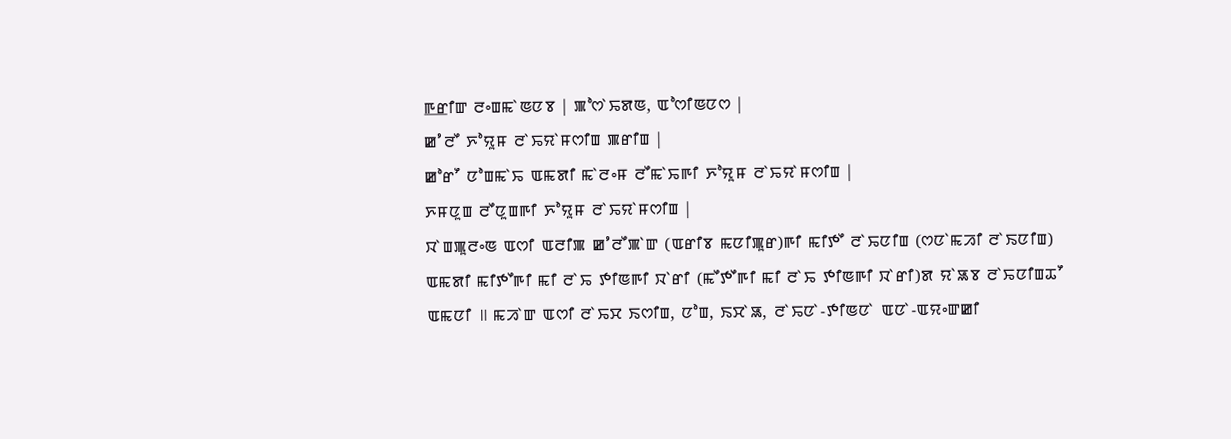ꯒ꯭ꯔꯤꯛ ꯂꯦꯡꯃꯥꯟꯅꯕ | ꯄꯣꯁꯥꯢꯗꯟ, ꯑꯣꯁꯤꯟꯅꯁ |
ꯀꯪꯂꯩ ꯈꯣꯌꯨꯝ ꯂꯥꯢꯌꯥꯝꯁꯤꯡ ꯄꯔꯤꯡ |
ꯀꯣꯔꯧ ꯅꯣꯡꯃꯥꯢ ꯑꯃꯗꯤ ꯃꯥꯂꯦꯝ ꯂꯩꯃꯥꯢꯒꯤ ꯈꯣꯌꯨꯝ ꯂꯥꯢꯌꯥꯝꯁꯤꯡ |
ꯈꯝꯅꯨꯡ ꯂꯩꯅꯨꯡꯒꯤ ꯈꯣꯌꯨꯝ ꯂꯥꯢꯌꯥꯝꯁꯤꯡ |
ꯋꯥꯡꯄꯨꯂꯦꯟ ꯑꯁꯤ ꯑꯂꯤꯄ ꯀꯪꯂꯩꯄꯥꯛ (ꯑꯔꯤꯕ ꯃꯅꯤꯄꯨꯔ)ꯒꯤ ꯃꯤꯇꯩ ꯂꯥꯢꯅꯤꯡ (ꯁꯅꯥꯃꯍꯤ ꯂꯥꯏꯅꯤꯡ) ꯑꯃꯗꯤ ꯃꯤꯇꯩꯒꯤ ꯃꯤ ꯂꯥꯢ ꯇꯤꯟꯒꯤ ꯋꯥꯔꯤ (ꯃꯩꯇꯩꯒꯤ ꯃꯤ ꯂꯥꯢ ꯇꯤꯟꯒꯤ ꯋꯥꯔꯤ)ꯗ ꯌꯥꯎꯕ ꯂꯥꯢꯅꯤꯡꯊꯧ ꯑꯃꯅꯤ ꯫ ꯃꯍꯥꯛ ꯑꯁꯤ ꯂꯥꯢꯆ ꯏꯁꯤꯡ, ꯅꯣꯡ, ꯏꯆꯥꯎ, ꯂꯥꯢꯅꯥ-ꯇꯤꯟꯅꯥ ꯑꯅꯥ-ꯑꯌꯦꯛꯀꯤ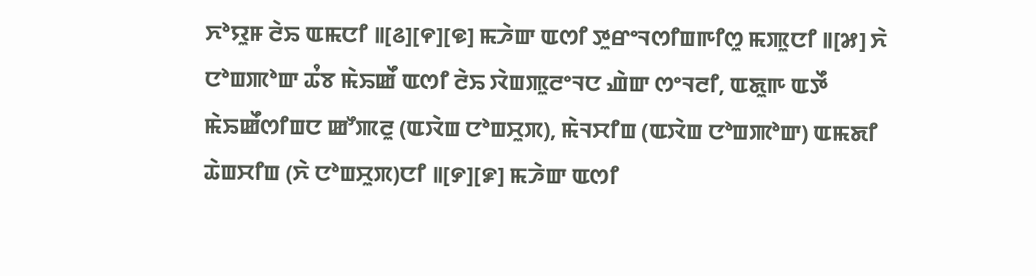ꯈꯣꯌꯨꯝ ꯂꯥꯢ ꯑꯃꯅꯤ ꯫[꯴][꯵][꯶] ꯃꯍꯥꯛ ꯑꯁꯤ ꯇꯨꯔꯦꯜꯁꯤꯡꯒꯤꯁꯨ ꯃꯄꯨꯅꯤ ꯫[꯷] ꯈꯥ ꯅꯣꯡꯄꯣꯛ ꯊꯪꯕ ꯃꯥꯢꯀꯩ ꯑꯁꯤ ꯂꯥꯢ ꯋꯥꯡꯄꯨꯂꯦꯜꯅ ꯉꯥꯛ ꯁꯦꯜꯂꯤ, ꯑꯗꯨꯒ ꯑꯇꯩ ꯃꯥꯢꯀꯩꯁꯤꯡꯅ ꯀꯧꯄꯂꯨ (ꯑꯋꯥꯡ ꯅꯣꯡꯆꯨꯞ), ꯃꯥꯜꯆꯤꯡ (ꯑꯋꯥꯡ ꯅꯣꯡꯄꯣꯛ) ꯑꯃꯗꯤ ꯊꯥꯡꯆꯤꯡ (ꯈꯥ ꯅꯣꯡꯆꯨꯞ)ꯅꯤ ꯫[꯸][꯹] ꯃꯍꯥꯛ ꯑꯁꯤ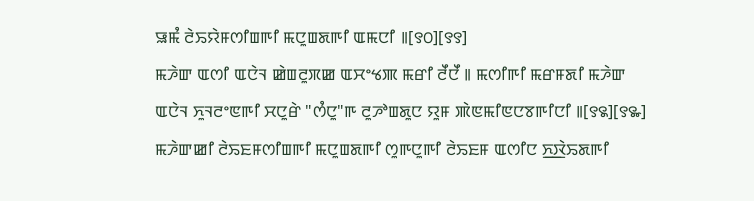ꯎꯃꯪ ꯂꯥꯢꯌꯥꯝꯁꯤꯡꯒꯤ ꯃꯅꯨꯡꯗꯒꯤ ꯑꯃꯅꯤ ꯫[꯱꯰][꯱꯱]
ꯃꯍꯥꯛ ꯑꯁꯤ ꯑꯅꯥꯜ ꯀꯥꯡꯂꯨꯞꯀ ꯑꯆꯦꯠꯄ ꯃꯔꯤ ꯂꯩꯅꯩ ꯫ ꯃꯁꯤꯒꯤ ꯃꯔꯝꯗꯤ ꯃꯍꯥꯛ ꯑꯅꯥꯜ ꯈꯨꯜꯂꯦꯟꯒꯤ ꯆꯅꯨꯔꯥ "ꯁꯪꯅꯨ"ꯒ ꯂꯨꯍꯣꯡꯗꯨꯅ ꯌꯨꯝ ꯄꯥꯟꯃꯤꯟꯅꯕꯒꯤꯅꯤ ꯫[꯱꯲][꯱꯳] ꯃꯍꯥꯛꯀꯤ ꯂꯥꯢꯐꯝꯁꯤꯡꯒꯤ ꯃꯅꯨꯡꯗꯒꯤ ꯁꯨꯒꯅꯨꯒꯤ ꯂꯥꯢꯐꯝ ꯑꯁꯤꯅ ꯈ꯭ꯋꯥꯢꯗꯒꯤ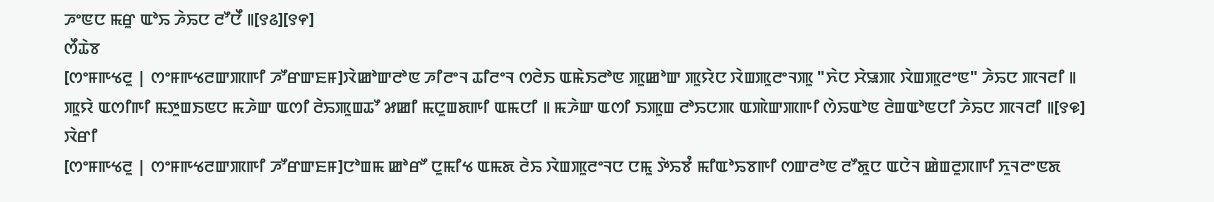ꯍꯦꯟꯅ ꯃꯔꯨ ꯑꯣꯢ ꯍꯥꯢꯅ ꯂꯧꯅꯩ ꯫[꯱꯴][꯱꯵]
ꯁꯩꯊꯥꯕ
[ꯁꯦꯝꯒꯠꯂꯨ | ꯁꯦꯝꯒꯠꯂꯛꯄꯒꯤ ꯍꯧꯔꯛꯐꯝ]ꯋꯥꯀꯣꯛꯂꯣꯟ ꯍꯤꯂꯦꯜ ꯊꯤꯂꯦꯜ ꯁꯂꯥꯏ ꯑꯃꯥꯏꯂꯣꯟ ꯄꯨꯀꯣꯛ ꯄꯨꯌꯥꯅ ꯋꯥꯡꯄꯨꯂꯦꯜꯄꯨ "ꯈꯥꯅ ꯆꯥꯎꯄ ꯋꯥꯡꯄꯨꯂꯦꯟ" ꯍꯥꯢꯅ ꯄꯜꯂꯤ ꯫ ꯄꯨꯌꯥ ꯑꯁꯤꯒꯤ ꯃꯇꯨꯡꯏꯟꯅ ꯃꯍꯥꯛ ꯑꯁꯤ ꯂꯥꯢꯄꯨꯡꯊꯧ ꯷ꯀꯤ ꯃꯅꯨꯡꯗꯒꯤ ꯑꯃꯅꯤ ꯫ ꯃꯍꯥꯛ ꯑꯁꯤ ꯏꯄꯨꯡ ꯂꯣꯢꯅꯄ ꯑꯄꯥꯛꯄꯒꯤ ꯁꯥꯢꯑꯣꯟ ꯂꯥꯡꯑꯣꯟꯅꯤ ꯍꯥꯢꯅ ꯄꯜꯂꯤ ꯫[꯱꯶]
ꯋꯥꯔꯤ
[ꯁꯦꯝꯒꯠꯂꯨ | ꯁꯦꯝꯒꯠꯂꯛꯄꯒꯤ ꯍꯧꯔꯛꯐꯝ]ꯅꯣꯡꯃ ꯀꯣꯔꯧ ꯅꯨꯃꯤꯠ ꯑꯃꯗ ꯂꯥꯢ ꯋꯥꯡꯄꯨꯂꯦꯜꯅ ꯅꯃꯨ ꯇꯥꯢꯕꯪ ꯃꯤꯑꯣꯢꯕꯒꯤ ꯁꯛꯂꯣꯟ ꯂꯧꯗꯨꯅ ꯑꯅꯥꯜ ꯀꯥꯡꯂꯨꯞꯒꯤ ꯈꯨꯜꯂꯦꯟꯗ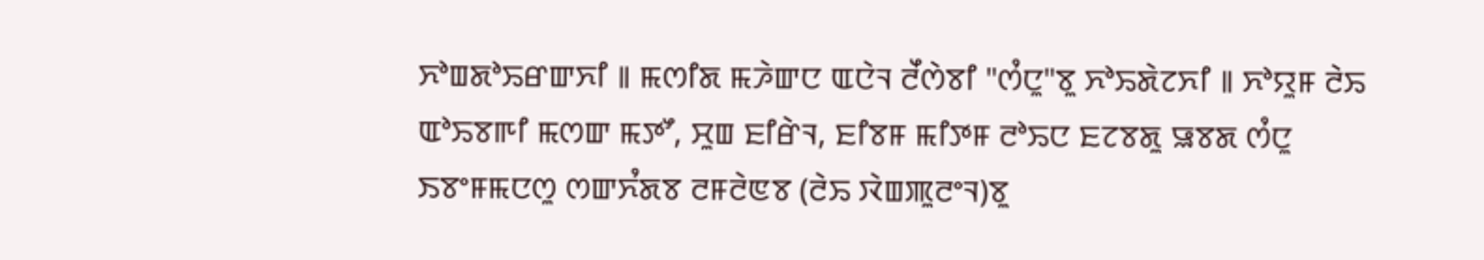ꯈꯣꯡꯗꯣꯢꯔꯛꯈꯤ ꯫ ꯃꯁꯤꯗ ꯃꯍꯥꯛꯅ ꯑꯅꯥꯜ ꯂꯩꯁꯥꯕꯤ "ꯁꯪꯅꯨ"ꯕꯨ ꯈꯣꯢꯗꯥꯖꯈꯤ ꯫ ꯈꯣꯌꯨꯝ ꯂꯥꯢ ꯑꯣꯢꯕꯒꯤ ꯃꯁꯛ ꯃꯇꯧ, ꯆꯨꯡ ꯐꯤꯔꯥꯜ, ꯐꯤꯕꯝ ꯃꯤꯇꯝ ꯂꯣꯢꯅ ꯐꯖꯕꯗꯨ ꯎꯕꯗ ꯁꯪꯅꯨ ꯏꯕꯦꯝꯃꯅꯁꯨ ꯁꯛꯈꯪꯗꯕ ꯂꯝꯂꯥꯟꯕ (ꯂꯥꯢ ꯋꯥꯡꯄꯨꯂꯦꯜ)ꯕꯨ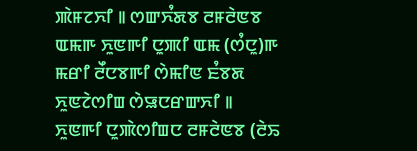ꯄꯥꯝꯖꯈꯤ ꯫ ꯁꯛꯈꯪꯗꯕ ꯂꯝꯂꯥꯟꯕ ꯑꯃꯒ ꯈꯨꯟꯒꯤ ꯅꯨꯄꯤ ꯑꯃ (ꯁꯪꯅꯨ)ꯒ ꯃꯔꯤ ꯂꯩꯅꯕꯒꯤ ꯁꯥꯃꯤꯟ ꯐꯪꯕꯗ ꯈꯨꯟꯖꯥꯁꯤꯡ ꯁꯥꯎꯅꯔꯛꯈꯤ ꯫ ꯈꯨꯟꯒꯤ ꯅꯨꯄꯥꯁꯤꯡꯅ ꯂꯝꯂꯥꯟꯕ (ꯂꯥꯢ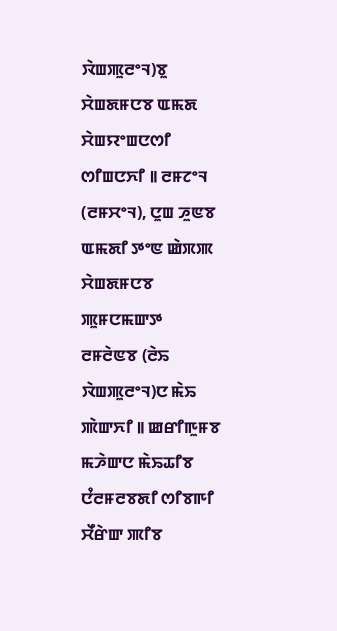ꯋꯥꯡꯄꯨꯂꯦꯜ)ꯕꯨ ꯆꯥꯡꯗꯝꯅꯕ ꯑꯃꯗ ꯆꯥꯡꯌꯦꯡꯅꯁꯤ ꯁꯤꯡꯅꯈꯤ ꯫ ꯂꯝꯖꯦꯜ (ꯂꯝꯆꯦꯜ), ꯅꯨꯡ ꯍꯨꯟꯕ ꯑꯃꯗꯤ ꯇꯦꯟ ꯀꯥꯞꯄ ꯆꯥꯡꯗꯝꯅꯕ ꯄꯨꯝꯅꯃꯛꯇ ꯂꯝꯂꯥꯟꯕ (ꯂꯥꯢ ꯋꯥꯡꯄꯨꯂꯦꯜ)ꯅ ꯃꯥꯢ ꯄꯥꯛꯈꯤ ꯫ ꯀꯔꯤꯒꯨꯝꯕ ꯃꯍꯥꯛꯅ ꯃꯥꯢꯊꯤꯕ ꯅꯪꯂꯝꯂꯕꯗꯤ ꯁꯤꯕꯒꯤ ꯆꯩꯔꯥꯛ ꯄꯤꯕ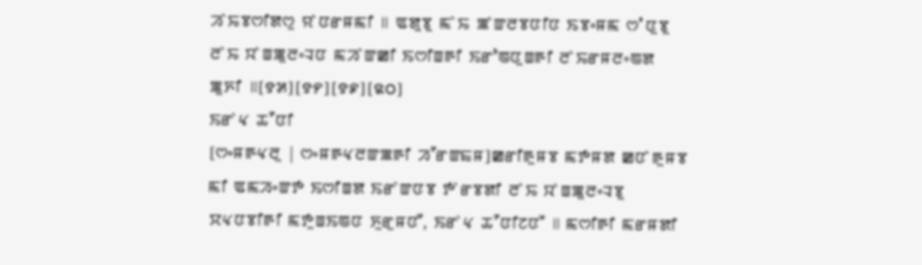ꯍꯥꯢꯕꯁꯤꯗꯁꯨ ꯌꯥꯅꯔꯝꯃꯤ ꯫ ꯑꯗꯨꯕꯨ ꯃꯥꯢ ꯄꯥꯛꯂꯕꯅꯤꯅ ꯏꯕꯦꯝꯃ ꯁꯪꯅꯨꯕꯨ ꯂꯥꯢ ꯋꯥꯡꯄꯨꯂꯦꯜꯅ ꯃꯍꯥꯛꯀꯤ ꯏꯁꯤꯡꯒꯤ ꯏꯔꯣꯟꯅꯨꯡꯒꯤ ꯂꯥꯢꯔꯝꯂꯦꯟꯗ ꯄꯨꯈꯤ ꯫[꯱꯷][꯱꯸][꯱꯹][꯲꯰]
ꯏꯔꯥꯠ ꯊꯧꯅꯤ
[ꯁꯦꯝꯒꯠꯂꯨ | ꯁꯦꯝꯒꯠꯂꯛꯄꯒꯤ ꯍꯧꯔꯛꯐꯝ]ꯀꯔꯤꯒꯨꯝꯕ ꯃꯇꯝꯗ ꯀꯅꯥꯒꯨꯝꯕ ꯃꯤ ꯑꯃꯍꯦꯛꯇ ꯏꯁꯤꯡꯗ ꯏꯔꯥꯛꯅꯕ ꯇꯥꯔꯕꯗꯤ ꯂꯥꯢ ꯋꯥꯡꯄꯨꯂꯦꯜꯕꯨ ꯆꯠꯅꯕꯤꯒꯤ ꯃꯇꯨꯡꯏꯟꯅ ꯈꯨꯔꯨꯝꯅꯩ, ꯏꯔꯥꯠ ꯊꯧꯅꯤꯖꯅꯩ ꯫ ꯃꯁꯤꯒꯤ ꯃꯔꯝꯗꯤ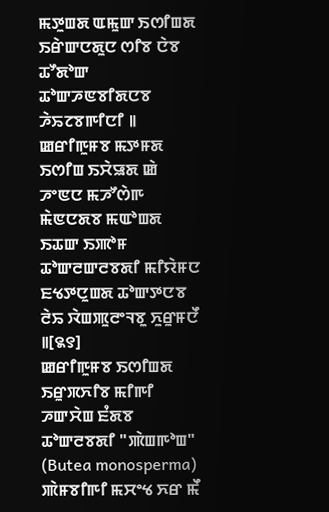ꯃꯇꯨꯡꯗ ꯑꯃꯨꯛ ꯏꯁꯤꯡꯗ ꯏꯔꯥꯛꯅꯗꯨꯅ ꯁꯤꯕ ꯅꯥꯕ ꯊꯧꯗꯣꯛ ꯊꯣꯛꯍꯟꯕꯤꯗꯅꯕ ꯍꯥꯢꯖꯕꯒꯤꯅꯤ ꯫ ꯀꯔꯤꯒꯨꯝꯕ ꯃꯇꯝꯗ ꯏꯁꯤꯡ ꯏꯆꯥꯎꯗ ꯀꯥ ꯍꯦꯟꯅ ꯃꯍꯧꯁꯥꯒ ꯃꯥꯟꯅꯗꯕ ꯃꯑꯣꯡꯗ ꯏꯊꯛ ꯏꯄꯣꯝ ꯊꯣꯛꯂꯛꯂꯕꯗꯤ ꯃꯤꯌꯥꯝꯅ ꯐꯠꯇꯅꯨꯡꯗ ꯊꯣꯛꯇꯅꯕ ꯂꯥꯢ ꯋꯥꯡꯄꯨꯂꯦꯜꯕꯨ ꯈꯨꯔꯨꯝꯅꯩ ꯫[꯲꯱]
ꯀꯔꯤꯒꯨꯝꯕ ꯏꯁꯤꯡꯗ ꯏꯔꯨꯞꯈꯤꯕ ꯃꯤꯒꯤ ꯍꯛꯆꯥꯡ ꯐꯪꯗꯕ ꯊꯣꯛꯂꯕꯗꯤ "ꯄꯥꯡꯒꯣꯡ" (Butea monosperma) ꯄꯥꯝꯕꯤꯒꯤ ꯃꯆꯦꯠ ꯈꯔ ꯃꯩ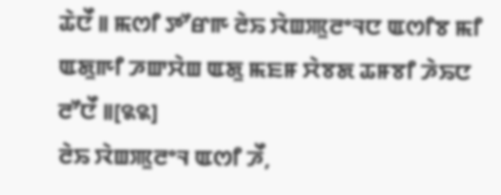ꯊꯥꯅꯩ ꯫ ꯃꯁꯤ ꯇꯧꯔꯒ ꯂꯥꯢ ꯋꯥꯡꯄꯨꯂꯦꯜꯅ ꯑꯁꯤꯕ ꯃꯤ ꯑꯗꯨꯒꯤ ꯍꯛꯆꯥꯡ ꯑꯗꯨ ꯃꯐꯝ ꯆꯥꯕꯗ ꯊꯝꯕꯤ ꯍꯥꯢꯅ ꯂꯧꯅꯩ ꯫[꯲꯲]
ꯂꯥꯢ ꯋꯥꯡꯄꯨꯂꯦꯜ ꯑꯁꯤ ꯍꯩ,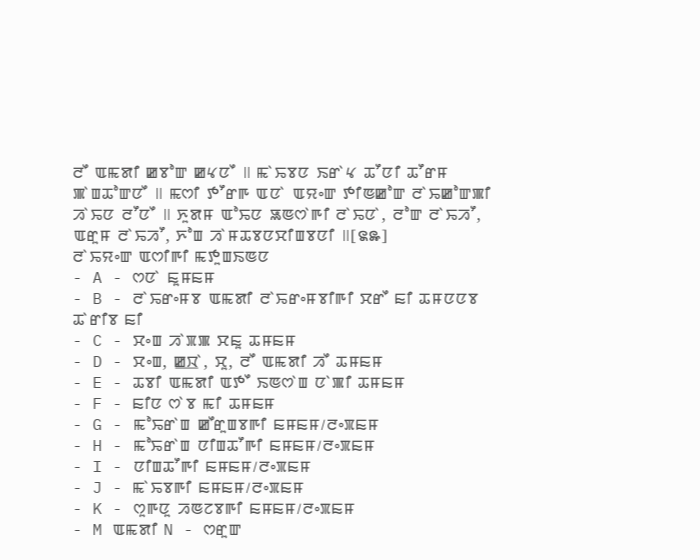ꯂꯩ ꯑꯃꯗꯤ ꯀꯕꯣꯛ ꯀꯠꯅꯩ ꯫ ꯃꯥꯢꯕꯅ ꯏꯔꯥꯠ ꯊꯧꯅꯤ ꯊꯧꯔꯝ ꯄꯥꯡꯊꯣꯛꯅꯩ ꯫ ꯃꯁꯤ ꯇꯧꯔꯒ ꯑꯅꯥ ꯑꯌꯦꯛ ꯇꯤꯟꯀꯣꯛ ꯂꯥꯢꯀꯣꯛꯄꯤ ꯍꯥꯢꯅ ꯂꯧꯅꯩ ꯫ ꯈꯨꯗꯝ ꯑꯣꯢꯅ ꯎꯟꯁꯥꯒꯤ ꯂꯥꯢꯅꯥ, ꯂꯣꯛ ꯂꯥꯢꯍꯧ, ꯑꯔꯨꯝ ꯂꯥꯢꯍꯧ, ꯈꯣꯡ ꯍꯥꯝꯊꯕꯅꯆꯤꯡꯕꯅꯤ ꯫[꯲꯳]
ꯂꯥꯢꯌꯦꯛ ꯑꯁꯤꯒꯤ ꯃꯇꯨꯡꯏꯟꯅ
- A - ꯁꯅꯥ ꯐꯨꯝꯐꯝ
- B - ꯂꯥꯢꯔꯦꯝꯕ ꯑꯃꯗꯤ ꯂꯥꯢꯔꯦꯝꯕꯤꯒꯤ ꯆꯔꯩ ꯐꯤ ꯊꯝꯅꯅꯕ ꯊꯥꯔꯤꯕ ꯐꯤ
- C - ꯆꯦꯡ ꯍꯥꯞꯄ ꯆꯐꯨ ꯊꯝꯐꯝ
- D - ꯆꯦꯡ, ꯀ꯭ꯋꯥ, ꯆꯨ, ꯂꯩ ꯑꯃꯗꯤ ꯍꯩ ꯊꯝꯐꯝ
- E - ꯊꯕꯤ ꯑꯃꯗꯤ ꯑꯇꯩ ꯏꯟꯁꯥꯡ ꯅꯥꯄꯤ ꯊꯝꯐꯝ
- F - ꯐꯤꯅ ꯁꯥꯕ ꯃꯤ ꯊꯝꯐꯝ
- G - ꯃꯣꯢꯔꯥꯡ ꯀꯩꯔꯨꯡꯕꯒꯤ ꯐꯝꯐꯝ/ꯂꯦꯞꯐꯝ
- H - ꯃꯣꯢꯔꯥꯡ ꯅꯤꯡꯊꯧꯒꯤ ꯐꯝꯐꯝ/ꯂꯦꯞꯐꯝ
- I - ꯅꯤꯡꯊꯧꯒꯤ ꯐꯝꯐꯝ/ꯂꯦꯞꯐꯝ
- J - ꯃꯥꯢꯕꯒꯤ ꯐꯝꯐꯝ/ꯂꯦꯞꯐꯝ
- K - ꯁꯨꯒꯅꯨ ꯍꯟꯖꯕꯒꯤ ꯐꯝꯐꯝ/ꯂꯦꯞꯐꯝ
- M ꯑꯃꯗꯤ N - ꯁꯔꯨꯛ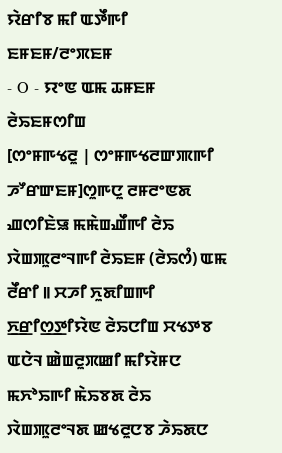ꯌꯥꯔꯤꯕ ꯃꯤ ꯑꯇꯩꯒꯤ ꯐꯝꯐꯝ/ꯂꯦꯞꯐꯝ
- O - ꯌꯦꯟ ꯑꯃ ꯊꯝꯐꯝ
ꯂꯥꯢꯐꯝꯁꯤꯡ
[ꯁꯦꯝꯒꯠꯂꯨ | ꯁꯦꯝꯒꯠꯂꯛꯄꯒꯤ ꯍꯧꯔꯛꯐꯝ]ꯁꯨꯒꯅꯨ ꯂꯝꯂꯦꯟꯗ ꯉꯁꯤꯐꯥꯎ ꯃꯃꯥꯡꯉꯩꯒꯤ ꯂꯥꯢ ꯋꯥꯡꯄꯨꯂꯦꯜꯒꯤ ꯂꯥꯢꯐꯝ (ꯂꯥꯢꯁꯪ) ꯑꯃ ꯂꯩꯔꯤ ꯫ ꯆꯍꯤ ꯈꯨꯗꯤꯡꯒꯤ ꯈ꯭ꯔꯤꯁ꯭ꯇꯤꯌꯥꯟ ꯂꯥꯢꯅꯤꯡ ꯆꯠꯇꯕ ꯑꯅꯥꯜ ꯀꯥꯡꯂꯨꯞꯀꯤ ꯃꯤꯌꯥꯝꯅ ꯃꯈꯣꯢꯒꯤ ꯃꯥꯢꯕꯗ ꯂꯥꯢ ꯋꯥꯡꯄꯨꯂꯦꯜꯗ ꯀꯠꯂꯨꯅꯕ ꯍꯥꯢꯗꯅ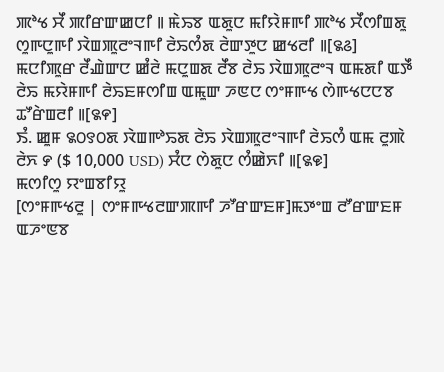ꯄꯣꯠ ꯆꯩ ꯄꯤꯔꯛꯀꯅꯤ ꯫ ꯃꯥꯢꯕ ꯑꯗꯨꯅ ꯃꯤꯌꯥꯝꯒꯤ ꯄꯣꯠ ꯆꯩꯁꯤꯡꯗꯨ ꯁꯨꯒꯅꯨꯒꯤ ꯋꯥꯡꯄꯨꯂꯦꯜꯒꯤ ꯂꯥꯢꯁꯪꯗ ꯂꯥꯛꯇꯨꯅ ꯀꯠꯂꯤ ꯫[꯲꯴]
ꯃꯅꯤꯄꯨꯔ ꯂꯩꯉꯥꯛꯅ ꯀꯪꯂꯥ ꯃꯅꯨꯡꯗ ꯂꯩꯕ ꯂꯥꯢ ꯋꯥꯡꯄꯨꯂꯦꯜ ꯑꯃꯗꯤ ꯑꯇꯩ ꯂꯥꯢ ꯃꯌꯥꯝꯒꯤ ꯂꯥꯢꯐꯝꯁꯤꯡ ꯑꯃꯨꯛ ꯍꯟꯅ ꯁꯦꯝꯒꯠ ꯁꯥꯒꯠꯅꯅꯕ ꯊꯧꯔꯥꯡꯂꯤ ꯫[꯲꯵]
ꯏꯪ. ꯀꯨꯝ ꯲꯰꯱꯰ꯗ ꯋꯥꯡꯒꯣꯢꯗ ꯂꯥꯢ ꯋꯥꯡꯄꯨꯂꯦꯜꯒꯤ ꯂꯥꯢꯁꯪ ꯑꯃ ꯂꯨꯄꯥ ꯂꯥꯈ ꯸ ($ 10,000 USD) ꯆꯪꯅ ꯁꯥꯗꯨꯅ ꯁꯪꯀꯥꯈꯤ ꯫[꯲꯶]
ꯃꯁꯤꯁꯨ ꯌꯦꯡꯕꯤꯌꯨ
[ꯁꯦꯝꯒꯠꯂꯨ | ꯁꯦꯝꯒꯠꯂꯛꯄꯒꯤ ꯍꯧꯔꯛꯐꯝ]ꯃꯇꯦꯡ ꯂꯧꯔꯛꯐꯝ
ꯑꯍꯦꯟꯕ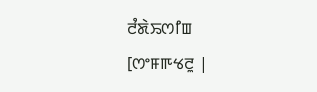ꯂꯪꯗꯥꯢꯁꯤꯡ
[ꯁꯦꯝꯒꯠꯂꯨ |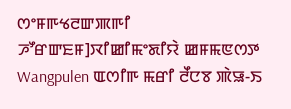ꯁꯦꯝꯒꯠꯂꯛꯄꯒꯤ ꯍꯧꯔꯛꯐꯝ]ꯋꯤꯀꯤꯃꯦꯗꯤꯌꯥ ꯀꯝꯃꯟꯁꯇ Wangpulen ꯑꯁꯤꯒ ꯃꯔꯤ ꯂꯩꯅꯕ ꯄꯥꯎ-ꯏ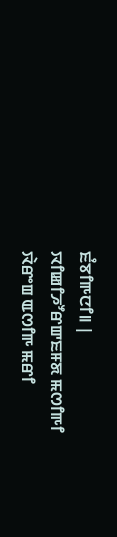ꯐꯪꯕꯤꯒꯅꯤ꯫ |
ꯋꯤꯀꯤꯍꯧꯔꯛꯐꯝꯗ ꯃꯁꯤꯒꯤ ꯋꯥꯔꯦꯡ ꯑꯁꯤꯒ ꯃꯔꯤ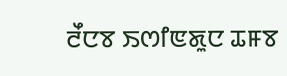ꯂꯩꯅꯕ ꯏꯁꯤꯟꯗꯨꯅ ꯊꯝꯕ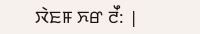ꯋꯥꯐꯝ ꯈꯔ ꯂꯩ: |